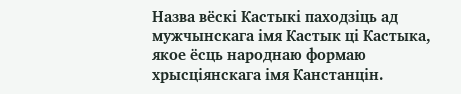Назва вёскі Кастыкі паходзіць ад мужчынскага імя Кастык ці Кастыка, якое ёсць народнаю формаю хрысціянскага імя Канстанцін.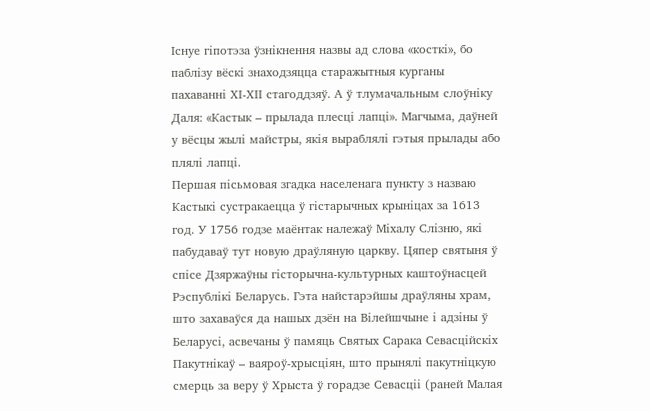Існуе гіпотэза ўзнікнення назвы ад слова «косткі», бо паблізу вёскі знаходзяцца старажытныя курганы пахаванні ХІ-ХІІ стагоддзяў. А ў тлумачальным слоўніку Даля: «Кастык – прылада плесці лапці». Магчыма, даўней у вёсцы жылі майстры, якія выраблялі гэтыя прылады або плялі лапці.
Першая пісьмовая згадка населенага пункту з назваю Кастыкі сустракаецца ў гістарычных крыніцах за 1613 год. У 1756 годзе маёнтак належаў Міхалу Слізню, які пабудаваў тут новую драўляную царкву. Цяпер святыня ў спісе Дзяржаўны гісторычна-культурных каштоўнасцей Рэспублікі Беларусь. Гэта найстарэйшы драўляны храм, што захаваўся да нашых дзён на Вілейшчыне і адзіны ў Беларусі, асвечаны ў памяць Святых Сарака Севасційскіх Пакутнікаў – ваяроў-хрысціян, што прынялі пакутніцкую смерць за веру ў Хрыста ў горадзе Севасціі (раней Малая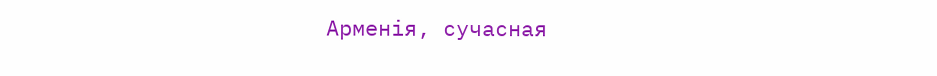Арменія, сучасная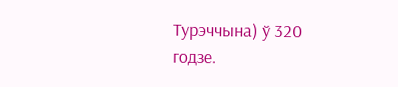Турэччына) ў 320 годзе.